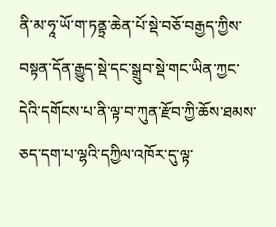ནི་མ་ཧཱ་ཡོ་ག་ཏནྟྲ་ཆེན་པོ་སྡེ་བཅོ་བརྒྱད་ཀྱིས་བསྟན་དོན་རྒྱུད་སྡེ་དང་སྒྲུབ་སྡེ་གང་ཡིན་ཀྱང་དེའི་དགོངས་པ་ནི་ལྟ་བ་ཀུན་རྫོབ་ཀྱི་ཆོས་ཐམས་ཅད་དག་པ་ལྷའི་དཀྱིལ་འཁོར་དུ་ལྟ་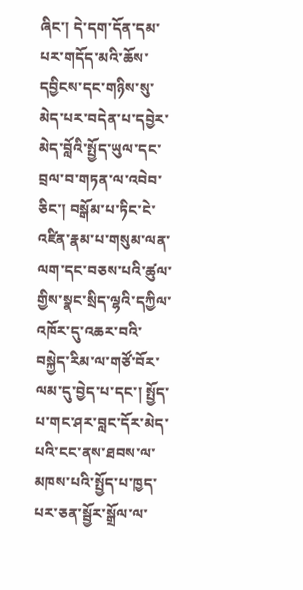ཞིང་། དེ་དག་དོན་དམ་པར་གདོད་མའི་ཆོས་དབྱིངས་དང་གཉིས་སུ་མེད་པར་བདེན་པ་དབྱེར་མེད་བློའི་སྤྱོད་ཡུལ་དང་བྲལ་བ་གཏན་ལ་འབེབ་ཅིང་། བསྒོམ་པ་ཏིང་ངེ་འཛིན་རྣམ་པ་གསུམ་ལན་ལག་དང་བཅས་པའི་ཚུལ་གྱིས་སྣང་སྲིད་ལྷའི་དཀྱིལ་འཁོར་དུ་འཆར་བའི་བསྐྱེད་རིམ་ལ་གཙོ་བོར་ལམ་དུ་བྱེད་པ་དང་། སྤྱོད་པ་གང་ཤར་བླང་དོར་མེད་པའི་ངང་ནས་ཐབས་ལ་མཁས་པའི་སྤྱོད་པ་ཁྱད་པར་ཅན་སྦྱོར་སྒྲོལ་ལ་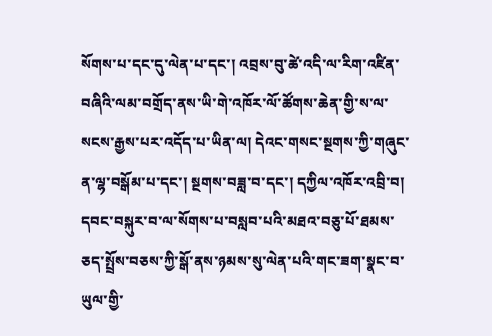སོགས་པ་དང་དུ་ལེན་པ་དང་། འབྲས་བུ་ཚེ་འདི་ལ་རིག་འཛིན་བཞིའི་ལམ་བགྲོད་ནས་ཡི་གེ་འཁོར་ལོ་ཚོགས་ཆེན་གྱི་ས་ལ་སངས་རྒྱས་པར་འདོད་པ་ཡིན་ལ། དེའང་གསང་སྔགས་ཀྱི་གཞུང་ན་ལྷ་བསྒོམ་པ་དང་། སྔགས་བཟླ་བ་དང་། དཀྱིལ་འཁོར་འབྲི་བ། དབང་བསྐུར་བ་ལ་སོགས་པ་བསླབ་པའི་མཐའ་བཅུ་པོ་ཐམས་ཅད་སྤྲོས་བཅས་ཀྱི་སྒོ་ནས་ཉམས་སུ་ལེན་པའི་གང་ཟག་སྣང་བ་ཡུལ་གྱི་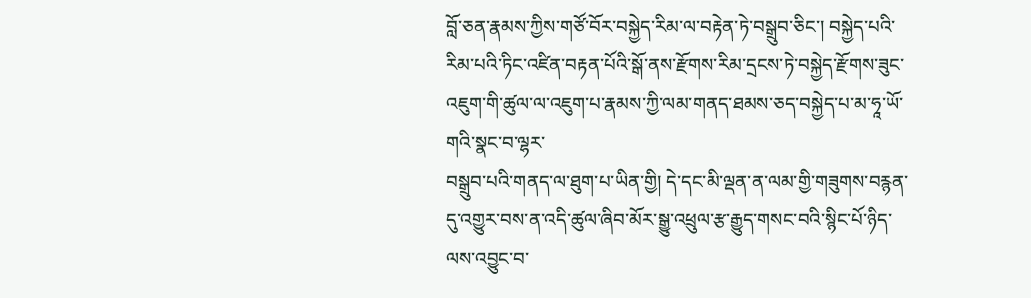བློ་ཅན་རྣམས་ཀྱིས་གཙོ་བོར་བསྐྱེད་རིམ་ལ་བརྟེན་ཏེ་བསྒྲུབ་ཅིང་། བསྐྱེད་པའི་རིམ་པའི་ཏིང་འཛིན་བརྟན་པོའི་སྒོ་ནས་རྫོགས་རིམ་དྲངས་ཏེ་བསྐྱེད་རྫོགས་ཟུང་འཇུག་གི་ཚུལ་ལ་འཇུག་པ་རྣམས་ཀྱི་ལམ་གནད་ཐམས་ཅད་བསྐྱེད་པ་མ་ཧཱ་ཡོ་གའི་སྣང་བ་ལྷར་
བསྒྲུབ་པའི་གནད་ལ་ཐུག་པ་ཡིན་གྱི། དེ་དང་མི་ལྡན་ན་ལམ་གྱི་གཟུགས་བརྙན་དུ་འགྱུར་བས་ན་འདི་ཚུལ་ཞིབ་མོར་སྒྱུ་འཕྲུལ་རྩ་རྒྱུད་གསང་བའི་སྙིང་པོ་ཉིད་ལས་འབྱུང་བ་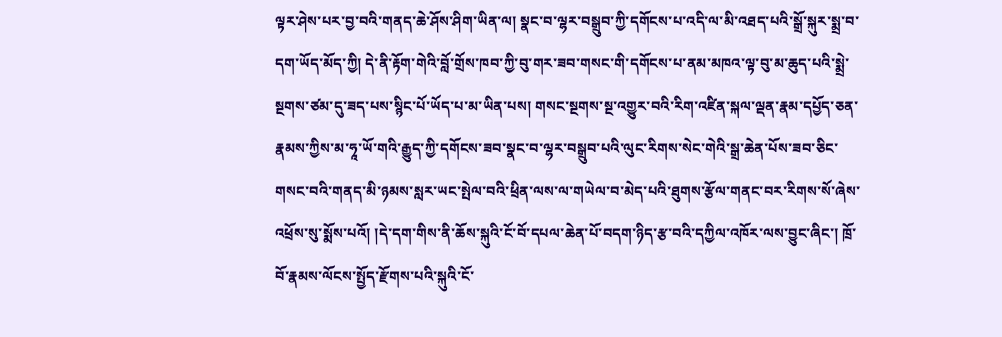ལྟར་ཤེས་པར་བྱ་བའི་གནད་ཆེ་ཤོས་ཤིག་ཡིན་ལ། སྣང་བ་ལྷར་བསྒྲུབ་ཀྱི་དགོངས་པ་འདི་ལ་མི་འཐད་པའི་སྒྲོ་སྐུར་སྨྲ་བ་དག་ཡོད་མོད་ཀྱི། དེ་ནི་རྟོག་གེའི་བློ་གྲོས་ཁབ་ཀྱི་བུ་གར་ཟབ་གསང་གི་དགོངས་པ་ནམ་མཁའ་ལྟ་བུ་མ་ཆུད་པའི་སྨྲེ་སྔགས་ཙམ་དུ་ཟད་པས་སྙིང་པོ་ཡོད་པ་མ་ཡིན་པས། གསང་སྔགས་སྔ་འགྱུར་བའི་རིག་འཛིན་སྐལ་ལྡན་རྣམ་དཔྱོད་ཅན་རྣམས་ཀྱིས་མ་ཧཱ་ཡོ་གའི་རྒྱུད་ཀྱི་དགོངས་ཟབ་སྣང་བ་ལྷར་བསྒྲུབ་པའི་ལུང་རིགས་སེང་གེའི་སྒྲ་ཆེན་པོས་ཟབ་ཅིང་གསང་བའི་གནད་མི་ཉམས་སླར་ཡང་སྤེལ་བའི་ཕྲིན་ལས་ལ་གཡེལ་བ་མེད་པའི་ཐུགས་རྩོལ་གནང་བར་རིགས་སོ་ཞེས་འཕྲོས་སུ་སྨོས་པའོ། །དེ་དག་གིས་ནི་ཆོས་སྐུའི་ངོ་བོ་དཔལ་ཆེན་པོ་བདག་ཉིད་རྩ་བའི་དཀྱིལ་འཁོར་ལས་བྱུང་ཞིང་། ཁྲོ་བོ་རྣམས་ལོངས་སྤྱོད་རྫོགས་པའི་སྐུའི་ངོ་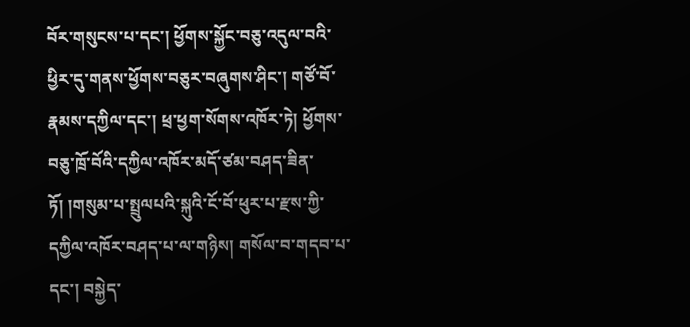བོར་གསུངས་པ་དང་། ཕྱོགས་སྐྱོང་བཅུ་འདུལ་བའི་ཕྱིར་དུ་གནས་ཕྱོགས་བཅུར་བཞུགས་ཤིང་། གཙོ་བོ་རྣམས་དཀྱིལ་དང་། ཕྲ་ཕྱག་སོགས་འཁོར་ཏེ། ཕྱོགས་བཅུ་ཁྲོ་བོའི་དཀྱིལ་འཁོར་མདོ་ཙམ་བཤད་ཟིན་ཏོ། །གསུམ་པ་སྤྲུལཔའི་སྐུའི་ངོ་བོ་ཕུར་པ་རྫས་ཀྱི་དཀྱིལ་འཁོར་བཤད་པ་ལ་གཉིས། གསོལ་བ་གདབ་པ་དང་། བསྐྱེད་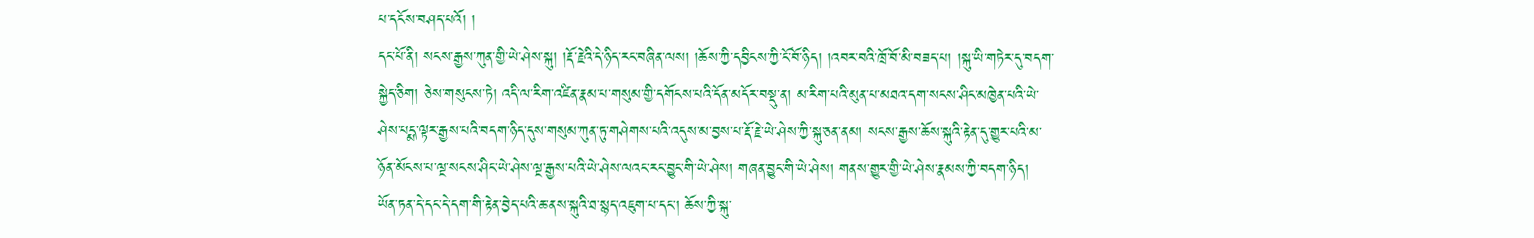པ་དངོས་བཤད་པའོ། །
དང་པོ་ནི། སངས་རྒྱས་ཀུན་གྱི་ཡེ་ཤེས་སྐུ། །རྡོ་རྗེའི་དེ་ཉིད་རང་བཞིན་ལས། །ཆོས་ཀྱི་དབྱིངས་ཀྱི་ངོ་བོ་ཉིད། །འབར་བའི་ཁྲོ་བོ་མི་བཟད་པ། །སྐུ་ཡི་གཏེར་དུ་བདག་སྐྱེད་ཅིག། ཅེས་གསུངས་ཏེ། འདི་ལ་རིག་འཛིན་རྣམ་པ་གསུམ་གྱི་དགོངས་པའི་དོན་མདོར་བསྡུ་ན། མ་རིག་པའི་མུན་པ་མཐའ་དག་སངས་ཤིང་མཁྱེན་པའི་ཡེ་ཤེས་པདྨ་ལྟར་རྒྱས་པའི་བདག་ཉིད་དུས་གསུམ་ཀུན་ཏུ་གཤེགས་པའི་འདུས་མ་བྱས་པ་རྡོ་རྗེ་ཡེ་ཤེས་ཀྱི་སྐུ་ཅན་ནམ། སངས་རྒྱས་ཆོས་སྐུའི་རྟེན་དུ་གྱུར་པའི་མ་ཉོན་མོངས་པ་ལྔ་སངས་ཤིང་ཡེ་ཤེས་ལྔ་རྒྱས་པའི་ཡེ་ཤེས་ལའང་རང་བྱུང་གི་ཡེ་ཤེས། གཞན་བྱུང་གི་ཡེ་ཤེས། གནས་གྱུར་གྱི་ཡེ་ཤེས་རྣམས་ཀྱི་བདག་ཉིད། ཡོན་ཏན་དེ་དང་དེ་དག་གི་རྟེན་བྱེད་པའི་ཆ་ནས་སྐུའི་ཐ་སྙད་འཇུག་པ་དང་། ཆོས་ཀྱི་སྐུ་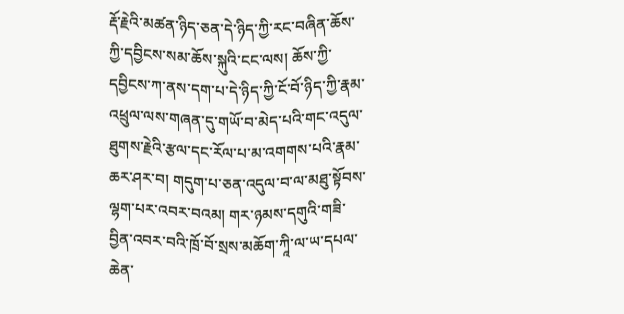རྡོ་རྗེའི་མཚན་ཉིད་ཅན་དེ་ཉིད་ཀྱི་རང་བཞིན་ཆོས་ཀྱི་དབྱིངས་སམ་ཆོས་སྐུའི་ངང་ལས། ཆོས་ཀྱི་དབྱིངས་ཀ་ནས་དག་པ་དེ་ཉིད་ཀྱི་ངོ་བོ་ཉིད་ཀྱི་རྣམ་འཕྲུལ་ལས་གཞན་དུ་གཡོ་བ་མེད་པའི་གང་འདུལ་ཐུགས་རྗེའི་རྩལ་དང་རོལ་པ་མ་འགགས་པའི་རྣམ་ཆར་ཤར་བ། གདུག་པ་ཅན་འདུལ་བ་ལ་མཐུ་སྟོབས་ལྷག་པར་འབར་བའམ། གར་ཉམས་དགུའི་གཟི་བྱིན་འབར་བའི་ཁྲོ་བོ་སྲས་མཆོག་ཀཱི་ལ་ཡ་དཔལ་ཆེན་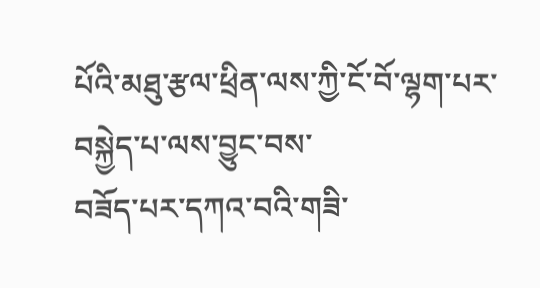པོའི་མཐུ་རྩལ་ཕྲིན་ལས་ཀྱི་ངོ་བོ་ལྷག་པར་བསྐྱེད་པ་ལས་བྱུང་བས་
བཟོད་པར་དཀའ་བའི་གཟི་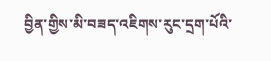བྱིན་གྱིས་མི་བཟད་འཇིགས་རུང་དྲག་པོའི་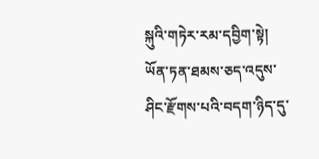སྐུའི་གཏེར་རམ་དབྱིག་སྟེ། ཡོན་ཏན་ཐམས་ཅད་འདུས་ཤིང་རྫོགས་པའི་བདག་ཉིད་དུ་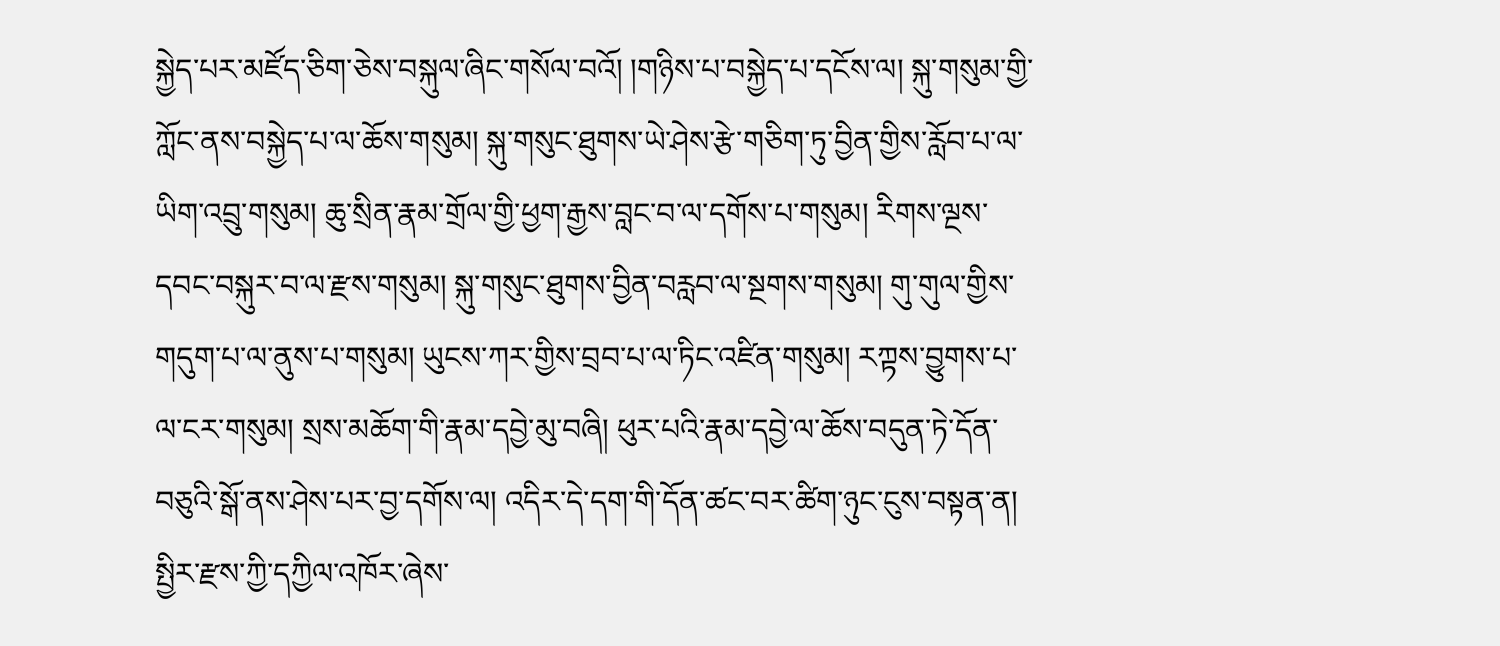སྐྱེད་པར་མཛོད་ཅིག་ཅེས་བསྐུལ་ཞིང་གསོལ་བའོ། །གཉིས་པ་བསྐྱེད་པ་དངོས་ལ། སྐུ་གསུམ་གྱི་ཀློང་ནས་བསྐྱེད་པ་ལ་ཆོས་གསུམ། སྐུ་གསུང་ཐུགས་ཡེ་ཤེས་རྩེ་གཅིག་ཏུ་བྱིན་གྱིས་རློབ་པ་ལ་ཡིག་འབྲུ་གསུམ། ཆུ་སྲིན་རྣམ་གྲོལ་གྱི་ཕྱག་རྒྱས་བླང་བ་ལ་དགོས་པ་གསུམ། རིགས་ལྔས་དབང་བསྐུར་བ་ལ་རྫས་གསུམ། སྐུ་གསུང་ཐུགས་བྱིན་བརླབ་ལ་སྔགས་གསུམ། གུ་གུལ་གྱིས་གདུག་པ་ལ་ནུས་པ་གསུམ། ཡུངས་ཀར་གྱིས་བྲབ་པ་ལ་ཏིང་འཛིན་གསུམ། རཀྟས་བྱུགས་པ་ལ་ངར་གསུམ། སྲས་མཆོག་གི་རྣམ་དབྱེ་མུ་བཞི། ཕུར་པའི་རྣམ་དབྱེ་ལ་ཆོས་བདུན་ཏེ་དོན་བཅུའི་སྒོ་ནས་ཤེས་པར་བྱ་དགོས་ལ། འདིར་དེ་དག་གི་དོན་ཚང་བར་ཚིག་ཉུང་ངུས་བསྟན་ན། སྤྱིར་རྫས་ཀྱི་དཀྱིལ་འཁོར་ཞེས་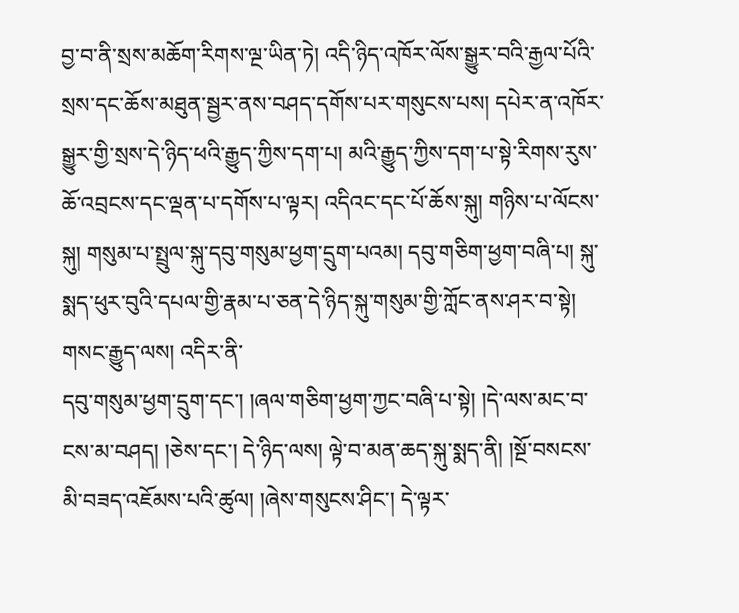བྱ་བ་ནི་སྲས་མཆོག་རིགས་ལྔ་ཡིན་ཏེ། འདི་ཉིད་འཁོར་ལོས་སྒྱུར་བའི་རྒྱལ་པོའི་སྲས་དང་ཆོས་མཐུན་སྦྱར་ནས་བཤད་དགོས་པར་གསུངས་པས། དཔེར་ན་འཁོར་སྒྱུར་གྱི་སྲས་དེ་ཉིད་ཕའི་རྒྱུད་ཀྱིས་དག་པ། མའི་རྒྱུད་ཀྱིས་དག་པ་སྟེ་རིགས་རུས་ཆོ་འབྲངས་དང་ལྡན་པ་དགོས་པ་ལྟར། འདིའང་དང་པོ་ཆོས་སྐུ། གཉིས་པ་ལོངས་སྐུ། གསུམ་པ་སྤྲུལ་སྐུ་དབུ་གསུམ་ཕྱག་དྲུག་པའམ། དབུ་གཅིག་ཕྱག་བཞི་པ། སྐུ་སྨད་ཕུར་བུའི་དཔལ་གྱི་རྣམ་པ་ཅན་དེ་ཉིད་སྐུ་གསུམ་གྱི་ཀློང་ནས་ཤར་བ་སྟེ། གསང་རྒྱུད་ལས། འདིར་ནི་
དབུ་གསུམ་ཕྱག་དྲུག་དང་། །ཞལ་གཅིག་ཕྱག་ཀྱང་བཞི་པ་སྟེ། །དེ་ལས་མང་བ་ངས་མ་བཤད། །ཅེས་དང་། དེ་ཉིད་ལས། ལྟེ་བ་མན་ཆད་སྐུ་སྨད་ནི། །སྔོ་བསངས་མི་བཟད་འཇོམས་པའི་ཚུལ། །ཞེས་གསུངས་ཤིང་། དེ་ལྟར་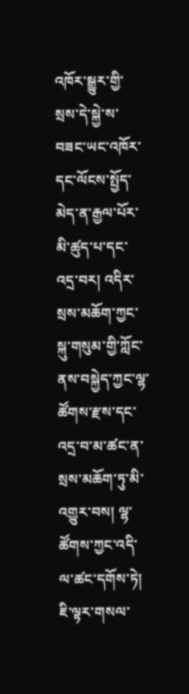འཁོར་སྒྱུར་གྱི་སྲས་དེ་སྐྱེ་ས་བཟང་ཡང་འཁོར་དང་ལོངས་སྤྱོད་མེད་ན་རྒྱལ་པོར་མི་ཚུད་པ་དང་འདྲ་བར། འདིར་སྲས་མཆོག་ཀྱང་སྐུ་གསུམ་གྱི་ཀློང་ནས་བསྐྱེད་ཀྱང་ལྷ་ཚོགས་རྫས་དང་འདྲ་བ་མ་ཚང་ན་སྲས་མཆོག་ཏུ་མི་འགྱུར་བས། ལྷ་ཚོགས་ཀྱང་འདི་ལ་ཚང་དགོས་ཏེ། ཇི་ལྟར་གསལ་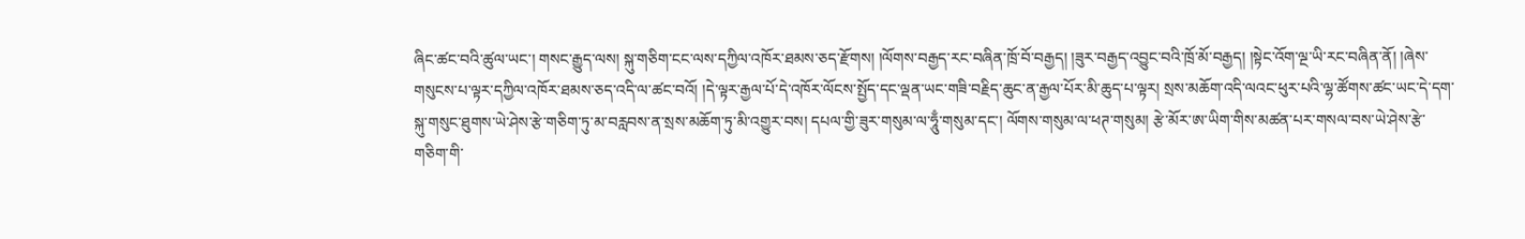ཞིང་ཚང་བའི་ཚུལ་ཡང་། གསང་རྒྱུད་ལས། སྐུ་གཅིག་ངང་ལས་དཀྱིལ་འཁོར་ཐམས་ཅད་རྫོགས། །ལོགས་བརྒྱད་རང་བཞིན་ཁྲོ་བོ་བརྒྱད། །ཟུར་བརྒྱད་འབྱུང་བའི་ཁྲོ་མོ་བརྒྱད། །སྟེང་འོག་ལྔ་ཡི་རང་བཞིན་ནོ། །ཞེས་གསུངས་པ་ལྟར་དཀྱིལ་འཁོར་ཐམས་ཅད་འདི་ལ་ཚང་བའོ། །དེ་ལྟར་རྒྱལ་པོ་དེ་འཁོར་ལོངས་སྤྱོད་དང་ལྡན་ཡང་གཟི་བརྗིད་ཆུང་ན་རྒྱལ་པོར་མི་ཆུད་པ་ལྟར། སྲས་མཆོག་འདི་ལའང་ཕུར་པའི་ལྷ་ཚོགས་ཚང་ཡང་དེ་དག་སྐུ་གསུང་ཐུགས་ཡེ་ཤེས་རྩེ་གཅིག་ཏུ་མ་བརླབས་ན་སྲས་མཆོག་ཏུ་མི་འགྱུར་བས། དཔལ་གྱི་ཟུར་གསུམ་ལ་ཧཱུྃ་གསུམ་དང་། ལོགས་གསུམ་ལ་ཕཊ་གསུམ། རྩེ་མོར་ཨ་ཡིག་གིས་མཚན་པར་གསལ་བས་ཡེ་ཤེས་རྩེ་
གཅིག་གི་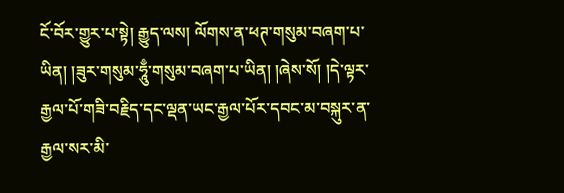ངོ་བོར་གྱུར་པ་སྟེ། རྒྱུད་ལས། ལོགས་ན་ཕཊ་གསུམ་བཞག་པ་ཡིན། །ཟུར་གསུམ་ཧཱུྃ་གསུམ་བཞག་པ་ཡིན། །ཞེས་སོ། །དེ་ལྟར་རྒྱལ་པོ་གཟི་བརྗིད་དང་ལྡན་ཡང་རྒྱལ་པོར་དབང་མ་བསྐུར་ན་རྒྱལ་སར་མི་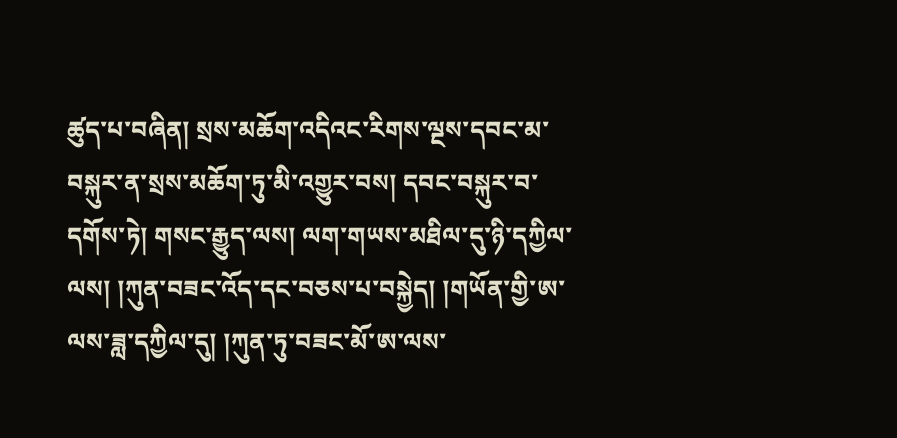ཚུད་པ་བཞིན། སྲས་མཆོག་འདིའང་རིགས་ལྔས་དབང་མ་བསྐུར་ན་སྲས་མཆོག་ཏུ་མི་འགྱུར་བས། དབང་བསྐུར་བ་དགོས་ཏེ། གསང་རྒྱུད་ལས། ལག་གཡས་མཐིལ་དུ་ཉི་དཀྱིལ་ལས། །ཀུན་བཟང་འོད་དང་བཅས་པ་བསྐྱེད། །གཡོན་གྱི་ཨ་ལས་ཟླ་དཀྱིལ་དུ། །ཀུན་ཏུ་བཟང་མོ་ཨ་ལས་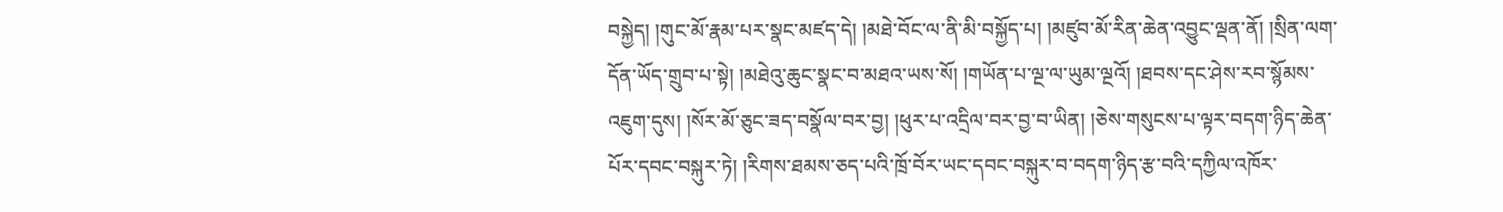བསྐྱེད། །གུང་མོ་རྣམ་པར་སྣང་མཛད་དེ། །མཐེ་བོང་ལ་ནི་མི་བསྐྱོད་པ། །མཛུབ་མོ་རིན་ཆེན་འབྱུང་ལྡན་ནོ། །སྲིན་ལག་དོན་ཡོད་གྲུབ་པ་སྟེ། །མཐེའུ་ཆུང་སྣང་བ་མཐའ་ཡས་སོ། །གཡོན་པ་ལྔ་ལ་ཡུམ་ལྔའོ། །ཐབས་དང་ཤེས་རབ་སྙོམས་འཇུག་དུས། །སོར་མོ་ཅུང་ཟད་བསྣོལ་བར་བྱ། །ཕུར་པ་འདྲིལ་བར་བྱ་བ་ཡིན། །ཅེས་གསུངས་པ་ལྟར་བདག་ཉིད་ཆེན་པོར་དབང་བསྐུར་ཏེ། །རིགས་ཐམས་ཅད་པའི་ཁྲོ་བོར་ཡང་དབང་བསྐུར་བ་བདག་ཉིད་རྩ་བའི་དཀྱིལ་འཁོར་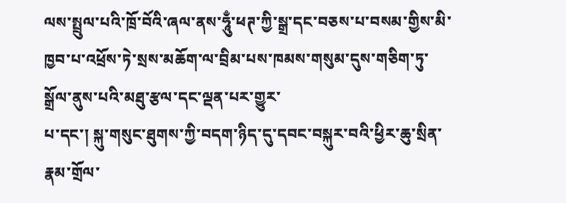ལས་སྤྲུལ་པའི་ཁྲོ་བོའི་ཞལ་ནས་ཧཱུྃ་ཕཊ་ཀྱི་སྒྲ་དང་བཅས་པ་བསམ་གྱིས་མི་ཁྱབ་པ་འཕྲོས་ཏེ་སྲས་མཆོག་ལ་བྲིམ་པས་ཁམས་གསུམ་དུས་གཅིག་ཏུ་སྒྲོལ་ནུས་པའི་མཐུ་རྩལ་དང་ལྡན་པར་གྱུར་
པ་དང་། སྐུ་གསུང་ཐུགས་ཀྱི་བདག་ཉིད་དུ་དབང་བསྐུར་བའི་ཕྱིར་ཆུ་སྲིན་རྣམ་གྲོལ་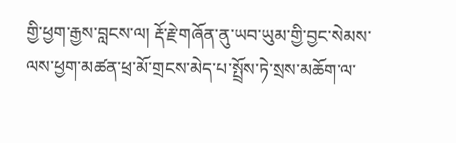གྱི་ཕྱག་རྒྱས་བླངས་ལ། རྡོ་རྗེ་གཞོན་ནུ་ཡབ་ཡུམ་གྱི་བྱང་སེམས་ལས་ཕྱག་མཚན་ཕྲ་མོ་གྲངས་མེད་པ་སྤྲོས་ཏེ་སྲས་མཆོག་ལ་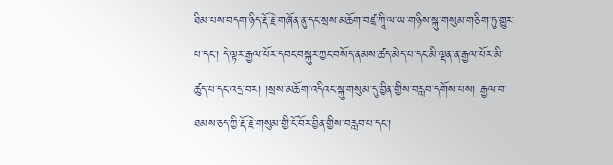ཐིམ་པས་བདག་ཉིད་རྡོ་རྗེ་གཞོན་ནུ་དང་སྲས་མཆོག་བཛྲ་ཀཱི་ལ་ཡ་གཉིས་སྐུ་གསུམ་གཅིག་ཏུ་གྱུར་པ་དང་། དེ་ལྟར་རྒྱལ་པོར་དབང་བསྐུར་ཀྱང་བསོད་ནམས་ཚད་མེད་པ་དང་མི་ལྡན་ན་རྒྱལ་པོར་མི་ཚུད་པ་དང་འདྲ་བར། །སྲས་མཆོག་འདིའང་སྐུ་གསུམ་དུ་བྱིན་གྱིས་བརླབ་དགོས་པས། རྒྱལ་བ་ཐམས་ཅད་ཀྱི་རྡོ་རྗེ་གསུམ་གྱི་ངོ་བོར་བྱིན་གྱིས་བརླབ་པ་དང་།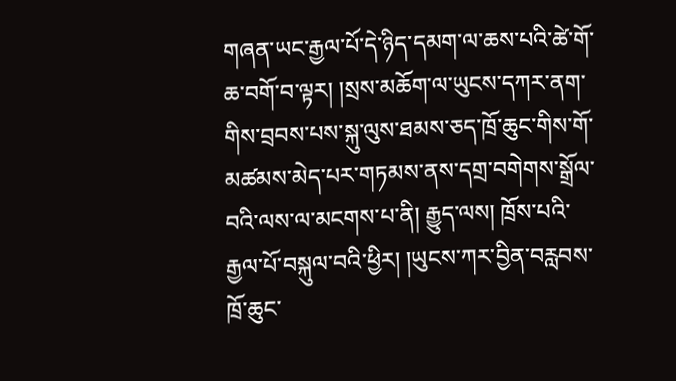གཞན་ཡང་རྒྱལ་པོ་དེ་ཉིད་དམག་ལ་ཆས་པའི་ཚེ་གོ་ཆ་བགོ་བ་ལྟར། །སྲས་མཆོག་ལ་ཡུངས་དཀར་ནག་གིས་བྲབས་པས་སྐུ་ལུས་ཐམས་ཅད་ཁྲོ་ཆུང་གིས་གོ་མཚམས་མེད་པར་གཏམས་ནས་དགྲ་བགེགས་སྒྲོལ་བའི་ལས་ལ་མངགས་པ་ནི། རྒྱུད་ལས། ཁྲོས་པའི་རྒྱལ་པོ་བསྐུལ་བའི་ཕྱིར། །ཡུངས་ཀར་བྱིན་བརླབས་ཁྲོ་ཆུང་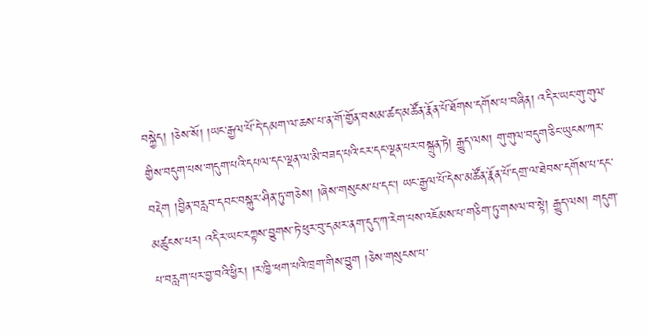བསྐྱེད། །ཅེས་སོ། །ཡང་རྒྱལ་པོ་དེ་དམག་ལ་ཆས་པ་ན་གོ་གྱོན་བསམ་ཚད་མཚོན་རྣོན་པོ་ཐོགས་དགོས་པ་བཞིན། འདིར་ཡང་གུ་གུལ་གྱིས་བདུག་པས་གདུག་པའི་དཔལ་དང་ལྡན་ལ་མི་བཟད་པའི་ངར་དང་ལྡན་པར་བསྐྲུན་ཏེ། རྒྱུད་ལས། གུ་གུལ་བདུག་ཅིང་ཡུངས་ཀར་
བརྡེག །བྱིན་བརླབ་དབང་བསྐུར་ཤིན་ཏུ་གཅེས། །ཞེས་གསུངས་པ་དང་། ཡང་རྒྱལ་པོ་དེས་མཚོན་རྣོན་པོ་དགྲ་ལ་ཐེབས་དགོས་པ་དང་མཚུངས་པར། འདིར་ཡང་རཀྟས་བྱུགས་ཏེ་ཕུར་བུ་དམར་ནག་དུད་ཀ་རེག་པས་འཇོམས་པ་གཅིག་ཏུ་གསལ་བ་སྟེ། རྒྱུད་ལས། གདུག་པ་བརླག་པར་བྱ་བའི་ཕྱིར། །ར་ཁྱི་ཕག་པའི་ཁྲག་གིས་བྱུག །ཅེས་གསུངས་པ་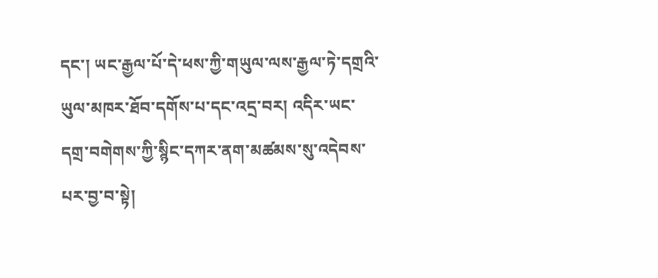དང་། ཡང་རྒྱལ་པོ་དེ་ཕས་ཀྱི་གཡུལ་ལས་རྒྱལ་ཏེ་དགྲའི་ཡུལ་མཁར་ཐོབ་དགོས་པ་དང་འདྲ་བར། འདིར་ཡང་དགྲ་བགེགས་ཀྱི་སྙིང་དཀར་ནག་མཚམས་སུ་འདེབས་པར་བྱ་བ་སྟེ།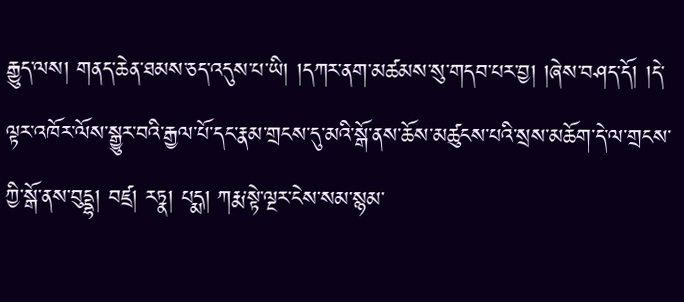རྒྱུད་ལས། གནད་ཆེན་ཐམས་ཅད་འདུས་པ་ཡི། །དཀར་ནག་མཚམས་སུ་གདབ་པར་བྱ། །ཞེས་བཤད་དོ། །དེ་ལྟར་འཁོར་ལོས་སྒྱུར་བའི་རྒྱལ་པོ་དང་རྣམ་གྲངས་དུ་མའི་སྒོ་ནས་ཆོས་མཚུངས་པའི་སྲས་མཆོག་དེ་ལ་གྲངས་ཀྱི་སྒོ་ནས་བུདྡྷ། བཛྲ། རཏྣ། པདྨ། ཀརྨ་སྟེ་ལྔར་ངེས་སམ་སྙམ་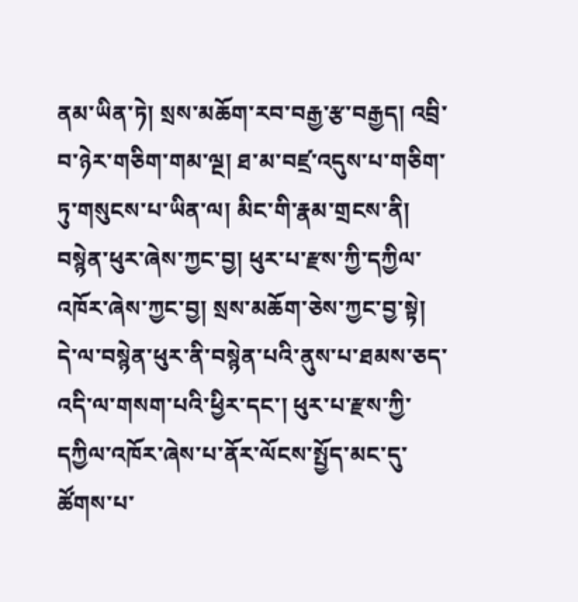ནམ་ཡིན་ཏེ། སྲས་མཆོག་རབ་བརྒྱ་རྩ་བརྒྱད། འབྲི་བ་ཉེར་གཅིག་གམ་ལྔ། ཐ་མ་བཛྲ་འདུས་པ་གཅིག་ཏུ་གསུངས་པ་ཡིན་ལ། མིང་གི་རྣམ་གྲངས་ནི། བསྙེན་ཕུར་ཞེས་ཀྱང་བྱ། ཕུར་པ་རྫས་ཀྱི་དཀྱིལ་འཁོར་ཞེས་ཀྱང་བྱ། སྲས་མཆོག་ཅེས་ཀྱང་བྱ་སྟེ། དེ་ལ་བསྙེན་ཕུར་ནི་བསྙེན་པའི་ནུས་པ་ཐམས་ཅད་འདི་ལ་གསག་པའི་ཕྱིར་དང་། ཕུར་པ་རྫས་ཀྱི་དཀྱིལ་འཁོར་ཞེས་པ་ནོར་ལོངས་སྤྱོད་མང་དུ་ཚོགས་པ་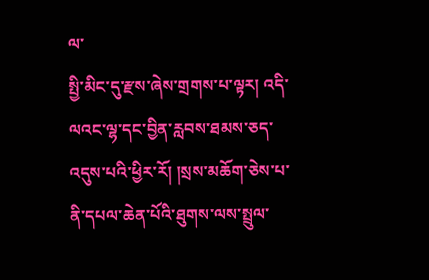ལ་
སྤྱི་མིང་དུ་རྫས་ཞེས་གྲགས་པ་ལྟར། འདི་ལའང་ལྷ་དང་བྱིན་རླབས་ཐམས་ཅད་འདུས་པའི་ཕྱིར་རོ། །སྲས་མཆོག་ཅེས་པ་ནི་དཔལ་ཆེན་པོའི་ཐུགས་ལས་སྤྲུལ་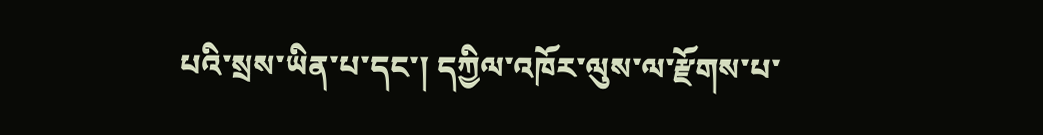པའི་སྲས་ཡིན་པ་དང་། དཀྱིལ་འཁོར་ལུས་ལ་རྫོགས་པ་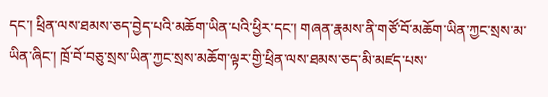དང་། ཕྲིན་ལས་ཐམས་ཅད་བྱེད་པའི་མཆོག་ཡིན་པའི་ཕྱིར་དང་། གཞན་རྣམས་ནི་གཙོ་བོ་མཆོག་ཡིན་ཀྱང་སྲས་མ་ཡིན་ཞིང་། ཁྲོ་བོ་བཅུ་སྲས་ཡིན་ཀྱང་སྲས་མཆོག་ལྟར་གྱི་ཕྲིན་ལས་ཐམས་ཅད་མི་མཛད་པས་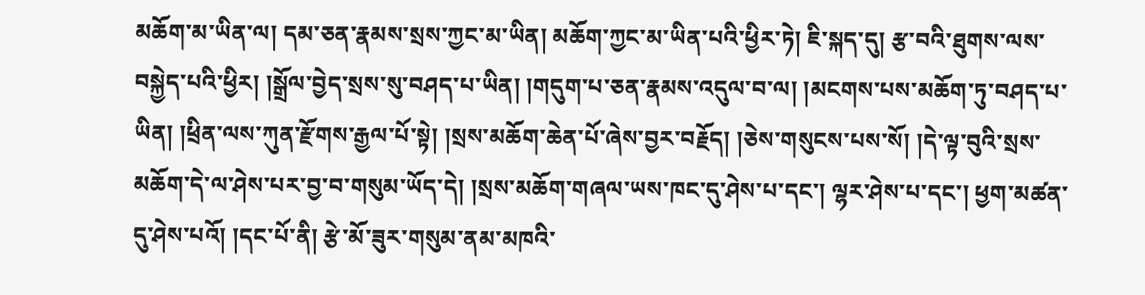མཆོག་མ་ཡིན་ལ། དམ་ཅན་རྣམས་སྲས་ཀྱང་མ་ཡིན། མཆོག་ཀྱང་མ་ཡིན་པའི་ཕྱིར་ཏེ། ཇི་སྐད་དུ། རྩ་བའི་ཐུགས་ལས་བསྐྱེད་པའི་ཕྱིར། །སྒྲོལ་བྱེད་སྲས་སུ་བཤད་པ་ཡིན། །གདུག་པ་ཅན་རྣམས་འདུལ་བ་ལ། །མངགས་པས་མཆོག་ཏུ་བཤད་པ་ཡིན། །ཕྲིན་ལས་ཀུན་རྫོགས་རྒྱལ་པོ་སྟེ། །སྲས་མཆོག་ཆེན་པོ་ཞེས་བྱར་བརྗོད། །ཅེས་གསུངས་པས་སོ། །དེ་ལྟ་བུའི་སྲས་མཆོག་དེ་ལ་ཤེས་པར་བྱ་བ་གསུམ་ཡོད་དེ། །སྲས་མཆོག་གཞལ་ཡས་ཁང་དུ་ཤེས་པ་དང་། ལྷར་ཤེས་པ་དང་། ཕྱག་མཚན་དུ་ཤེས་པའོ། །དང་པོ་ནི། རྩེ་མོ་ཟུར་གསུམ་ནམ་མཁའི་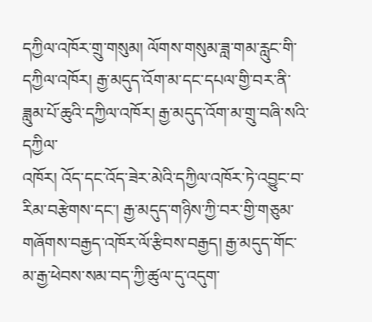དཀྱིལ་འཁོར་གྲུ་གསུམ། ལོགས་གསུམ་ཟླ་གམ་རླུང་གི་དཀྱིལ་འཁོར། རྒྱ་མདུད་འོག་མ་དང་དཔལ་གྱི་བར་ནི་ཟླུམ་པོ་ཆུའི་དཀྱིལ་འཁོར། རྒྱ་མདུད་འོག་མ་གྲུ་བཞི་སའི་དཀྱིལ་
འཁོར། འོད་དང་འོད་ཟེར་མེའི་དཀྱིལ་འཁོར་ཏེ་འབྱུང་བ་རིམ་བརྩེགས་དང་། རྒྱ་མདུད་གཉིས་ཀྱི་བར་གྱི་གཅུམ་གཞོགས་བརྒྱད་འཁོར་ལོ་རྩིབས་བརྒྱད། རྒྱ་མདུད་གོང་མ་རྒྱ་ཕེབས་སམ་བད་ཀྱི་ཚུལ་དུ་འདུག་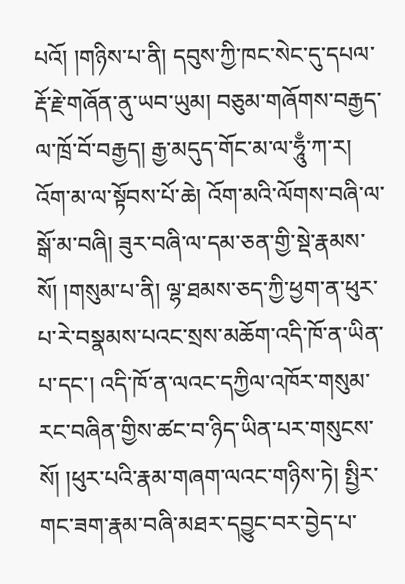པའོ། །གཉིས་པ་ནི། དབུས་ཀྱི་ཁང་སེང་དུ་དཔལ་རྡོ་རྗེ་གཞོན་ནུ་ཡབ་ཡུམ། བཅུམ་གཞོགས་བརྒྱད་ལ་ཁྲོ་བོ་བརྒྱད། རྒྱ་མདུད་གོང་མ་ལ་ཧཱུྃ་ཀ་ར། འོག་མ་ལ་སྟོབས་པོ་ཆེ། འོག་མའི་ལོགས་བཞི་ལ་སྒོ་མ་བཞི། ཟུར་བཞི་ལ་དམ་ཅན་གྱི་སྡེ་རྣམས་སོ། །གསུམ་པ་ནི། ལྷ་ཐམས་ཅད་ཀྱི་ཕྱག་ན་ཕུར་པ་རེ་བསྣམས་པའང་སྲས་མཆོག་འདི་ཁོ་ན་ཡིན་པ་དང་། འདི་ཁོ་ན་ལའང་དཀྱིལ་འཁོར་གསུམ་རང་བཞིན་གྱིས་ཚང་བ་ཉིད་ཡིན་པར་གསུངས་སོ། །ཕུར་པའི་རྣམ་གཞག་ལའང་གཉིས་ཏེ། སྤྱིར་གང་ཟག་རྣམ་བཞི་མཐར་དབྱུང་བར་བྱེད་པ་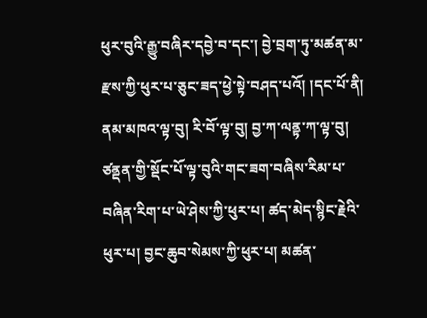ཕུར་བུའི་རྒྱུ་བཞིར་དབྱེ་བ་དང་། བྱེ་བྲག་ཏུ་མཚན་མ་རྫས་ཀྱི་ཕུར་པ་ཅུང་ཟད་ཕྱེ་སྟེ་བཤད་པའོ། །དང་པོ་ནི། ནམ་མཁའ་ལྟ་བུ། རི་བོ་ལྟ་བུ། བྱ་ཀ་ལནྟ་ཀ་ལྟ་བུ། ཙནྡན་གྱི་སྡོང་པོ་ལྟ་བུའི་གང་ཟག་བཞིས་རིམ་པ་བཞིན་རིག་པ་ཡེ་ཤེས་ཀྱི་ཕུར་པ། ཚད་མེད་སྙིང་རྗེའི་ཕུར་པ། བྱང་ཆུབ་སེམས་ཀྱི་ཕུར་པ། མཚན་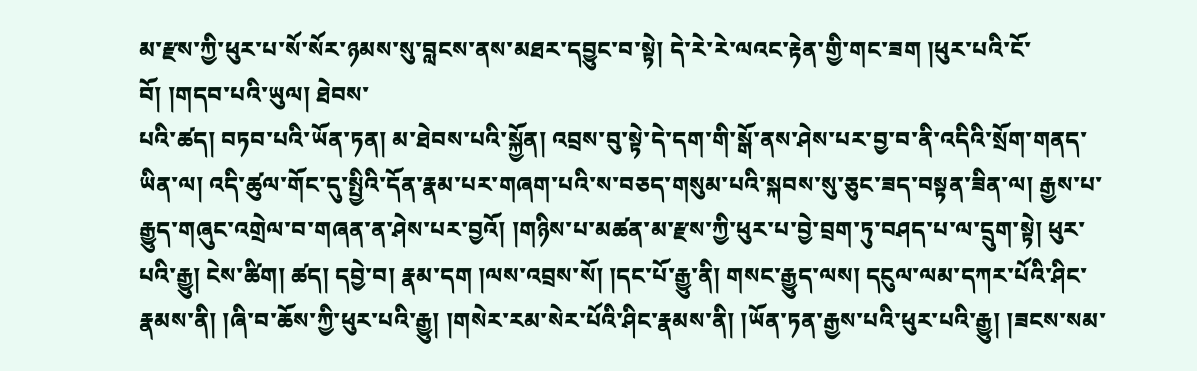མ་རྫས་ཀྱི་ཕུར་པ་སོ་སོར་ཉམས་སུ་བླངས་ནས་མཐར་དབྱུང་བ་སྟེ། དེ་རེ་རེ་ལའང་རྟེན་གྱི་གང་ཟག །ཕུར་པའི་ངོ་བོ། །གདབ་པའི་ཡུལ། ཐེབས་
པའི་ཚད། བཏབ་པའི་ཡོན་ཏན། མ་ཐེབས་པའི་སྐྱོན། འབྲས་བུ་སྟེ་དེ་དག་གི་སྒོ་ནས་ཤེས་པར་བྱ་བ་ནི་འདིའི་སྲོག་གནད་ཡིན་ལ། འདི་ཚུལ་གོང་དུ་སྤྱིའི་དོན་རྣམ་པར་གཞག་པའི་ས་བཅད་གསུམ་པའི་སྐབས་སུ་ཅུང་ཟད་བསྟན་ཟིན་ལ། རྒྱས་པ་རྒྱུད་གཞུང་འགྲེལ་བ་གཞན་ན་ཤེས་པར་བྱའོ། །གཉིས་པ་མཚན་མ་རྫས་ཀྱི་ཕུར་པ་བྱེ་བྲག་ཏུ་བཤད་པ་ལ་དྲུག་སྟེ། ཕུར་པའི་རྒྱུ། ངེས་ཚིག། ཚད། དབྱེ་བ། རྣམ་དག །ལས་འབྲས་སོ། །དང་པོ་རྒྱུ་ནི། གསང་རྒྱུད་ལས། དངུལ་ལམ་དཀར་པོའི་ཤིང་རྣམས་ནི། །ཞི་བ་ཆོས་ཀྱི་ཕུར་པའི་རྒྱུ། །གསེར་རམ་སེར་པོའི་ཤིང་རྣམས་ནི། །ཡོན་ཏན་རྒྱས་པའི་ཕུར་པའི་རྒྱུ། །ཟངས་སམ་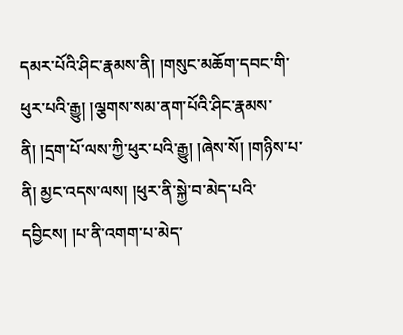དམར་པོའི་ཤིང་རྣམས་ནི། །གསུང་མཆོག་དབང་གི་ཕུར་པའི་རྒྱུ། །ལྕགས་སམ་ནག་པོའི་ཤིང་རྣམས་ནི། །དྲག་པོ་ལས་ཀྱི་ཕུར་པའི་རྒྱུ། །ཞེས་སོ། །གཉིས་པ་ནི། མྱང་འདས་ལས། །ཕུར་ནི་སྐྱེ་བ་མེད་པའི་དབྱིངས། །པ་ནི་འགག་པ་མེད་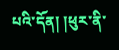པའི་དོན། །ཕུར་ནི་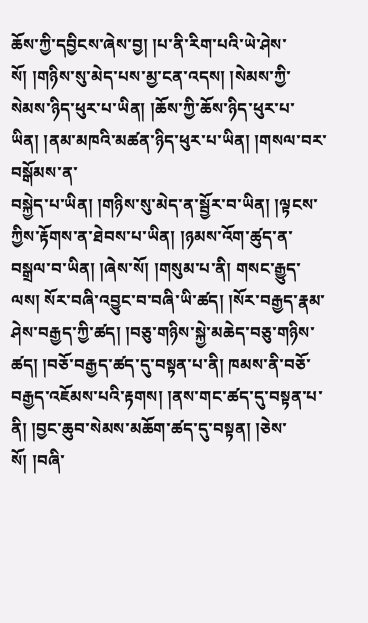ཆོས་ཀྱི་དབྱིངས་ཞེས་བྱ། །པ་ནི་རིག་པའི་ཡེ་ཤེས་སོ། །གཉིས་སུ་མེད་པས་མྱ་ངན་འདས། །སེམས་ཀྱི་སེམས་ཉིད་ཕུར་པ་ཡིན། །ཆོས་ཀྱི་ཆོས་ཉིད་ཕུར་པ་ཡིན། །ནམ་མཁའི་མཚན་ཉིད་ཕུར་པ་ཡིན། །གསལ་བར་བསྒོམས་ན་
བསྐྱེད་པ་ཡིན། །གཉིས་སུ་མེད་ན་སྦྱོར་བ་ཡིན། །ལྟངས་ཀྱིས་རྟོགས་ན་ཐེབས་པ་ཡིན། །ཉམས་འོག་ཚུད་ན་བསྒྲལ་བ་ཡིན། །ཞེས་སོ། །གསུམ་པ་ནི། གསང་རྒྱུད་ལས། སོར་བཞི་འབྱུང་བ་བཞི་ཡི་ཚད། །སོར་བརྒྱད་རྣམ་ཤེས་བརྒྱད་ཀྱི་ཚད། །བཅུ་གཉིས་སྐྱེ་མཆེད་བཅུ་གཉིས་ཚད། །བཅོ་བརྒྱད་ཚད་དུ་བསྟན་པ་ནི། ཁམས་ནི་བཅོ་བརྒྱད་འཇོམས་པའི་རྟགས། །ནས་གང་ཚད་དུ་བསྟན་པ་ནི། །བྱང་ཆུབ་སེམས་མཆོག་ཚད་དུ་བསྟན། །ཅེས་སོ། །བཞི་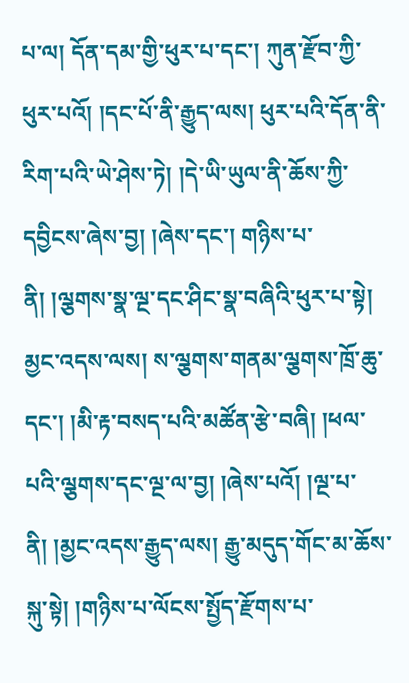པ་ལ། དོན་དམ་གྱི་ཕུར་པ་དང་། ཀུན་རྫོབ་ཀྱི་ཕུར་པའོ། །དང་པོ་ནི་རྒྱུད་ལས། ཕུར་པའི་དོན་ནི་རིག་པའི་ཡེ་ཤེས་ཏེ། །དེ་ཡི་ཡུལ་ནི་ཆོས་ཀྱི་དབྱིངས་ཞེས་བྱ། །ཞེས་དང་། གཉིས་པ་ནི། །ལྕགས་སྣ་ལྔ་དང་ཤིང་སྣ་བཞིའི་ཕུར་པ་སྟེ། མྱང་འདས་ལས། ས་ལྕགས་གནམ་ལྕགས་ཁྲོ་ཆུ་དང་། །མི་རྟ་བསད་པའི་མཚོན་རྩེ་བཞི། །ཕལ་པའི་ལྕགས་དང་ལྔ་ལ་བྱ། །ཞེས་པའོ། །ལྔ་པ་ནི། །མྱང་འདས་རྒྱུད་ལས། རྒྱུ་མདུད་གོང་མ་ཆོས་སྐུ་སྟེ། །གཉིས་པ་ལོངས་སྤྱོད་རྫོགས་པ་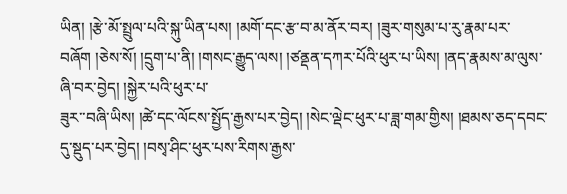ཡིན། །རྩེ་མོ་སྤྲུལ་པའི་སྐུ་ཡིན་པས། །མགོ་དང་རྩ་བ་མ་ནོར་བར། །ཟུར་གསུམ་པ་རུ་རྣམ་པར་བཞོག །ཅེས་སོ། །དྲུག་པ་ནི། །གསང་རྒྱུད་ལས། །ཙནྡན་དཀར་པོའི་ཕུར་པ་ཡིས། །ནད་རྣམས་མ་ལུས་ཞི་བར་བྱེད། །སྐྱེར་པའི་ཕུར་པ་
ཟུར་་བཞི་ཡིས། །ཚེ་དང་ལོངས་སྤྱོད་རྒྱས་པར་བྱེད། །སེང་ལྡེང་ཕུར་པ་ཟླ་གམ་གྱིས། །ཐམས་ཅད་དབང་དུ་སྡུད་པར་བྱེད། །བསྭ་ཤིང་ཕུར་པས་རིགས་རྒྱས་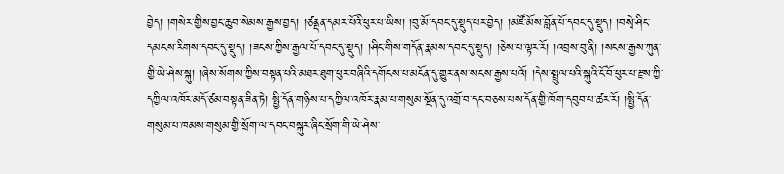བྱེད། །གསེར་གྱིས་བྱང་ཆུབ་སེམས་རྒྱས་བྱད། །ཙནྡན་དམར་པོའི་ཕུར་པ་ཡིས། །བུ་མོ་དབང་དུ་སྡུད་པར་བྱེད། །མཛོ་མོས་བློན་པོ་དབང་དུ་སྡུད། །བསྭེ་ཤིང་དམངས་རིགས་དབང་དུ་སྡུད། །ཟངས་ཀྱིས་རྒྱལ་པོ་དབང་དུ་སྡུད། །ཤིང་གིས་གདོན་རྣམས་དབང་དུ་སྡུད། །ཅེས་པ་ལྟར་རོ། །འབྲས་བུ་ནི། །སངས་རྒྱས་ཀུན་གྱི་ཡེ་ཤེས་སྐུ། །ཞེས་སོགས་ཀྱིས་བསྟན་པའི་མཐར་ཐུག་ཕུར་བཞིའི་དགོངས་པ་མངོན་དུ་གྱུར་ནས་སངས་རྒྱས་པའོ། །དེས་སྤྲུལ་པའི་སྐུའི་ངོ་བོ་ཕུར་པ་རྫས་ཀྱི་དཀྱིལ་འཁོར་མདོ་ཙམ་བསྟན་ཟིན་ཏེ། སྤྱི་དོན་གཉིས་པ་དཀྱིལ་འཁོར་རྣམ་པ་གསུམ་སྔོན་དུ་འགྲོ་བ་དང་བཅས་པས་དོན་གྱི་ཁོག་དབུབ་པ་ཚར་རོ། །སྤྱི་དོན་གསུམ་པ་ཁམས་གསུམ་གྱི་སྲོག་ལ་དབང་བསྐུར་ཞིང་སྲོག་གི་ཡེ་ཤེས་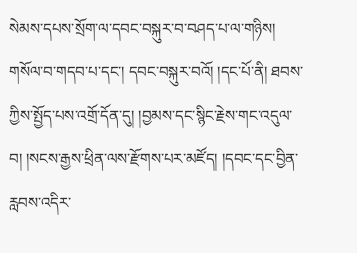སེམས་དཔས་སྲོག་ལ་དབང་བསྐུར་བ་བཤད་པ་ལ་གཉིས། གསོལ་བ་གདབ་པ་དང་། དབང་བསྐུར་བའོ། །དང་པོ་ནི། ཐབས་ཀྱིས་སྤྱོད་པས་འགྲོ་དོན་དུ། །བྱམས་དང་སྙིང་རྗེས་གང་འདུལ་བ། །སངས་རྒྱས་ཕྲིན་ལས་རྫོགས་པར་མཛོད། །དབང་དང་བྱིན་རླབས་འདིར་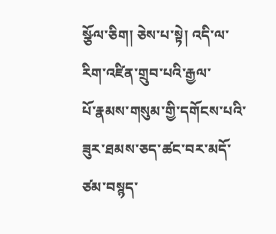སྩོལ་ཅིག། ཅེས་པ་སྟེ། འདི་ལ་རིག་འཛིན་གྲུབ་པའི་རྒྱལ་
པོ་རྣམས་གསུམ་གྱི་དགོངས་པའི་ཟུར་ཐམས་ཅད་ཚང་བར་མདོ་ཙམ་བསྙད་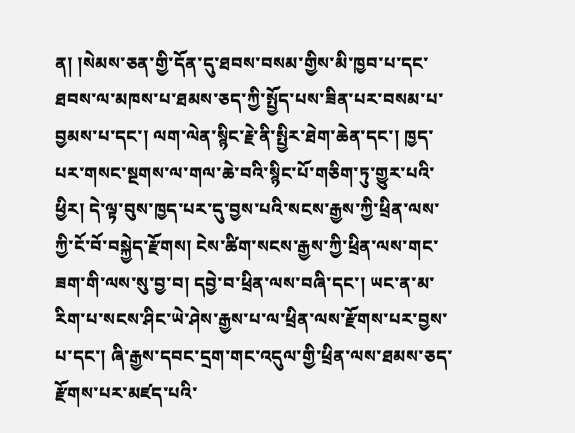ན། །སེམས་ཅན་གྱི་དོན་དུ་ཐབས་བསམ་གྱིས་མི་ཁྱབ་པ་དང་ཐབས་ལ་མཁས་པ་ཐམས་ཅད་ཀྱི་སྤྱོད་པས་ཟིན་པར་བསམ་པ་བྱམས་པ་དང་། ལག་ལེན་སྙིང་རྗེ་ནི་སྤྱིར་ཐེག་ཆེན་དང་། ཁྱད་པར་གསང་སྔགས་ལ་གལ་ཆེ་བའི་སྙིང་པོ་གཅིག་ཏུ་གྱུར་པའི་ཕྱིར། དེ་ལྟ་བུས་ཁྱད་པར་དུ་བྱས་པའི་སངས་རྒྱས་ཀྱི་ཕྲིན་ལས་ཀྱི་ངོ་བོ་བསྐྱེད་རྫོགས། ངེས་ཚིག་སངས་རྒྱས་ཀྱི་ཕྲིན་ལས་གང་ཟག་གི་ལས་སུ་བྱ་བ། དབྱེ་བ་ཕྲིན་ལས་བཞི་དང་། ཡང་ན་མ་རིག་པ་སངས་ཤིང་ཡེ་ཤེས་རྒྱས་པ་ལ་ཕྲིན་ལས་རྫོགས་པར་བྱས་པ་དང་། ཞི་རྒྱས་དབང་དྲག་གང་འདུལ་གྱི་ཕྲིན་ལས་ཐམས་ཅད་རྫོགས་པར་མཛད་པའི་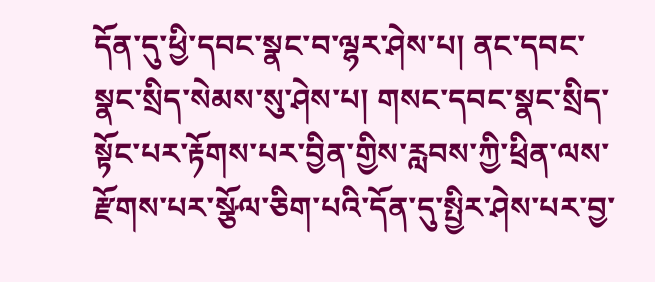དོན་དུ་ཕྱི་དབང་སྣང་བ་ལྷར་ཤེས་པ། ནང་དབང་སྣང་སྲིད་སེམས་སུ་ཤེས་པ། གསང་དབང་སྣང་སྲིད་སྟོང་པར་རྟོགས་པར་བྱིན་གྱིས་རླབས་ཀྱི་ཕྲིན་ལས་རྫོགས་པར་སྩོལ་ཅིག་པའི་དོན་དུ་སྤྱིར་ཤེས་པར་བྱ་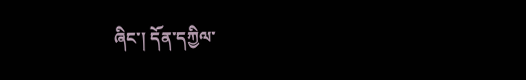ཞིང་། དོན་དཀྱིལ་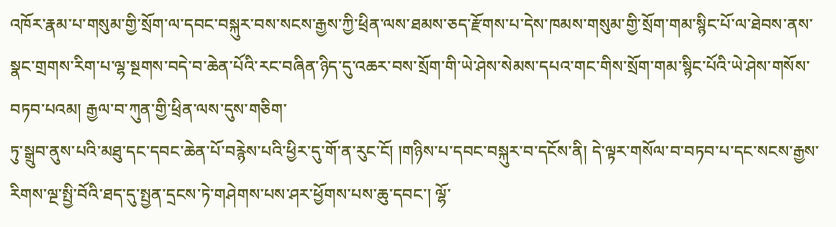འཁོར་རྣམ་པ་གསུམ་གྱི་སྲོག་ལ་དབང་བསྐུར་བས་སངས་རྒྱས་ཀྱི་ཕྲིན་ལས་ཐམས་ཅད་རྫོགས་པ་དེས་ཁམས་གསུམ་གྱི་སྲོག་གམ་སྙིང་པོ་ལ་ཐེབས་ནས་སྣང་གྲགས་རིག་པ་ལྷ་སྔགས་བདེ་བ་ཆེན་པོའི་རང་བཞིན་ཉིད་དུ་འཆར་བས་སྲོག་གི་ཡེ་ཤེས་སེམས་དཔའ་གང་གིས་སྲོག་གམ་སྙིང་པོའི་ཡེ་ཤེས་གསོས་བཏབ་པའམ། རྒྱལ་བ་ཀུན་གྱི་ཕྲིན་ལས་དུས་གཅིག་
ཏུ་སྒྲུབ་ནུས་པའི་མཐུ་དང་དབང་ཆེན་པོ་བརྙེས་པའི་ཕྱིར་དུ་གོ་ན་རུང་ངོ། །གཉིས་པ་དབང་བསྐུར་བ་དངོས་ནི། དེ་ལྟར་གསོལ་བ་བཏབ་པ་དང་སངས་རྒྱས་རིགས་ལྔ་སྤྱི་བོའི་ཐད་དུ་སྤྱན་དྲངས་ཏེ་གཤེགས་པས་ཤར་ཕྱོགས་པས་ཆུ་དབང་། ལྷོ་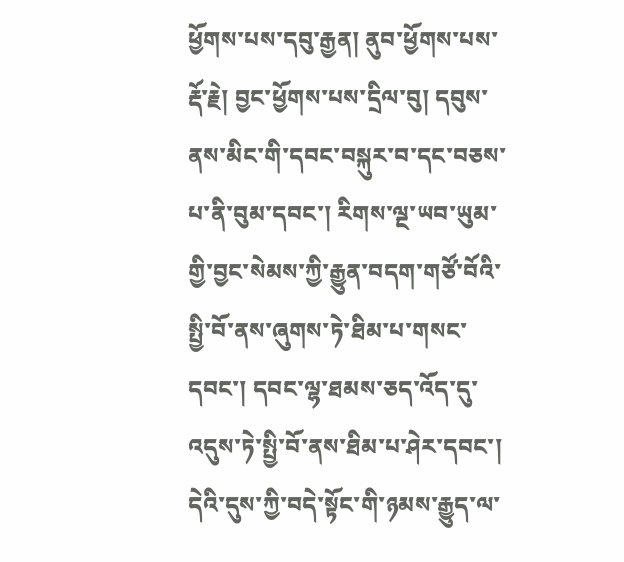ཕྱོགས་པས་དབུ་རྒྱན། ནུབ་ཕྱོགས་པས་རྡོ་རྗེ། བྱང་ཕྱོགས་པས་དྲིལ་བུ། དབུས་ནས་མིང་གི་དབང་བསྐུར་བ་དང་བཅས་པ་ནི་བུམ་དབང་། རིགས་ལྔ་ཡབ་ཡུམ་གྱི་བྱང་སེམས་ཀྱི་རྒྱུན་བདག་གཙོ་བོའི་སྤྱི་བོ་ནས་ཞུགས་ཏེ་ཐིམ་པ་གསང་དབང་། དབང་ལྷ་ཐམས་ཅད་འོད་དུ་འདུས་ཏེ་སྤྱི་བོ་ནས་ཐིམ་པ་ཤེར་དབང་། དེའི་དུས་ཀྱི་བདེ་སྟོང་གི་ཉམས་རྒྱུད་ལ་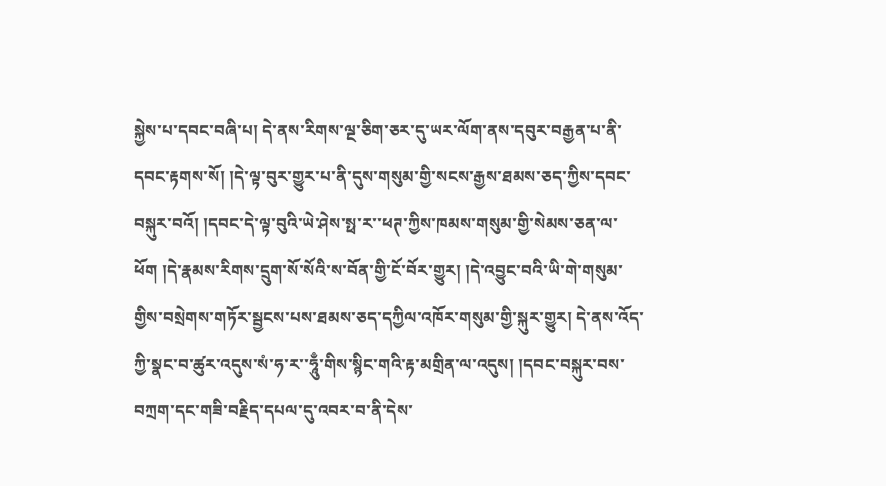སྐྱེས་པ་དབང་བཞི་པ། དེ་ནས་རིགས་ལྔ་ཅིག་ཅར་དུ་ཡར་ལོག་ནས་དབུར་བརྒྱན་པ་ནི་དབང་རྟགས་སོ། །དེ་ལྟ་བུར་གྱུར་པ་ནི་དུས་གསུམ་གྱི་སངས་རྒྱས་ཐམས་ཅད་ཀྱིས་དབང་བསྐུར་བའོ། །དབང་དེ་ལྟ་བུའི་ཡེ་ཤེས་སྥ་ར་་ཕཊ་ཀྱིས་ཁམས་གསུམ་གྱི་སེམས་ཅན་ལ་ཕོག །དེ་རྣམས་རིགས་དྲུག་སོ་སོའི་ས་བོན་གྱི་ངོ་བོར་གྱུར། །དེ་འབྱུང་བའི་ཡི་གེ་གསུམ་གྱིས་བསྲེགས་གཏོར་སྦྱངས་པས་ཐམས་ཅད་དཀྱིལ་འཁོར་གསུམ་གྱི་སྐུར་གྱུར། དེ་ནས་འོད་ཀྱི་སྣང་བ་ཚུར་འདུས་སཾ་ཧ་ར་་ཧཱུྃ་གིས་སྙིང་གའི་རྟ་མགྲིན་ལ་འདུས། །དབང་བསྐུར་བས་བཀྲག་དང་གཟི་བརྗིད་དཔལ་དུ་འབར་བ་ནི་དེས་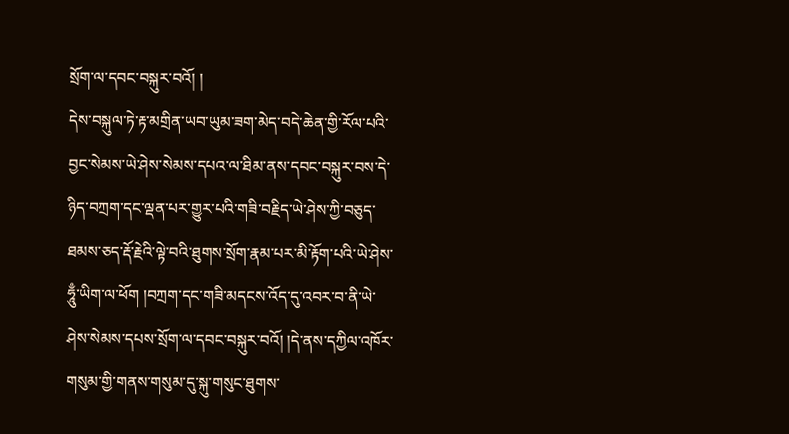སྲོག་ལ་དབང་བསྐུར་བའོ། །
དེས་བསྐུལ་ཏེ་རྟ་མགྲིན་ཡབ་ཡུམ་ཟག་མེད་བདེ་ཆེན་གྱི་རོལ་པའི་བྱང་སེམས་ཡེ་ཤེས་སེམས་དཔའ་ལ་ཐིམ་ནས་དབང་བསྐུར་བས་དེ་ཉིད་བཀྲག་དང་ལྡན་པར་གྱུར་པའི་གཟི་བརྗིད་ཡེ་ཤེས་ཀྱི་བཅུད་ཐམས་ཅད་རྡོ་རྗེའི་ལྟེ་བའི་ཐུགས་སྲོག་རྣམ་པར་མི་རྟོག་པའི་ཡེ་ཤེས་ཧཱུྃ་ཡིག་ལ་ཕོག །བཀྲག་དང་གཟི་མདངས་འོད་དུ་འབར་བ་ནི་ཡེ་ཤེས་སེམས་དཔས་སྲོག་ལ་དབང་བསྐུར་བའོ། །དེ་ནས་དཀྱིལ་འཁོར་གསུམ་གྱི་གནས་གསུམ་དུ་སྐུ་གསུང་ཐུགས་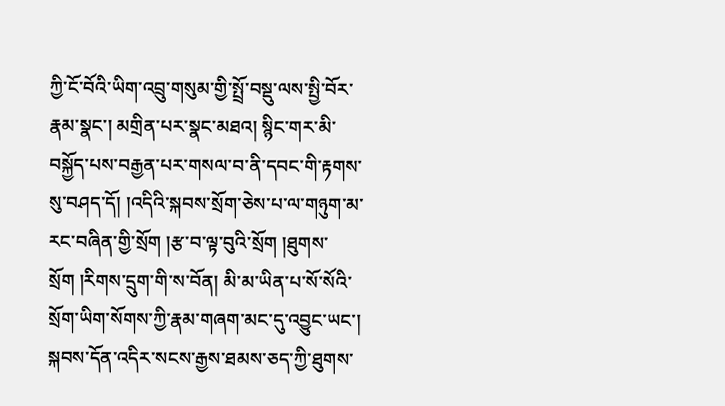ཀྱི་ངོ་བོའི་ཡིག་འབྲུ་གསུམ་གྱི་སྤྲོ་བསྡུ་ལས་སྤྱི་བོར་རྣམ་སྣང་། མགྲིན་པར་སྣང་མཐའ། སྙིང་གར་མི་བསྐྱོད་པས་བརྒྱན་པར་གསལ་བ་ནི་དབང་གི་རྟགས་སུ་བཤད་དོ། །འདིའི་སྐབས་སྲོག་ཅེས་པ་ལ་གཉུག་མ་རང་བཞིན་གྱི་སྲོག །རྩ་བ་ལྟ་བུའི་སྲོག །ཐུགས་སྲོག །རིགས་དྲུག་གི་ས་བོན། མི་མ་ཡིན་པ་སོ་སོའི་སྲོག་ཡིག་སོགས་ཀྱི་རྣམ་གཞག་མང་དུ་འབྱུང་ཡང་། སྐབས་དོན་འདིར་སངས་རྒྱས་ཐམས་ཅད་ཀྱི་ཐུགས་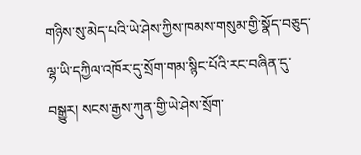གཉིས་སུ་མེད་པའི་ཡེ་ཤེས་ཀྱིས་ཁམས་གསུམ་གྱི་སྣོད་བཅུད་ལྷ་ཡི་དཀྱིལ་འཁོར་དུ་སྲོག་གམ་སྙིང་པོའི་རང་བཞིན་དུ་བསྒྱུར། སངས་རྒྱས་ཀུན་གྱི་ཡེ་ཤེས་སྲོག་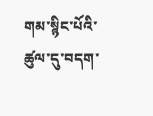གམ་སྙིང་པོའི་ཚུལ་དུ་བདག་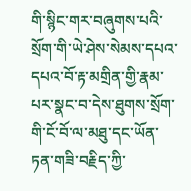གི་སྙིང་གར་བཞུགས་པའི་སྲོག་གི་ཡེ་ཤེས་སེམས་དཔའ་དཔའ་བོ་རྟ་མགྲིན་གྱི་རྣམ་པར་སྣང་བ་དེས་ཐུགས་སྲོག་གི་ངོ་བོ་ལ་མཐུ་དང་ཡོན་ཏན་གཟི་བརྗིད་ཀྱི་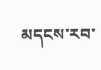མདངས་རབ་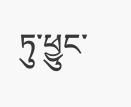ཏུ་ཕྱུང་